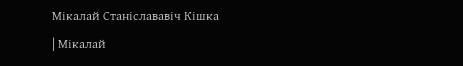Мікалай Станіслававіч Кішка
| Мікалай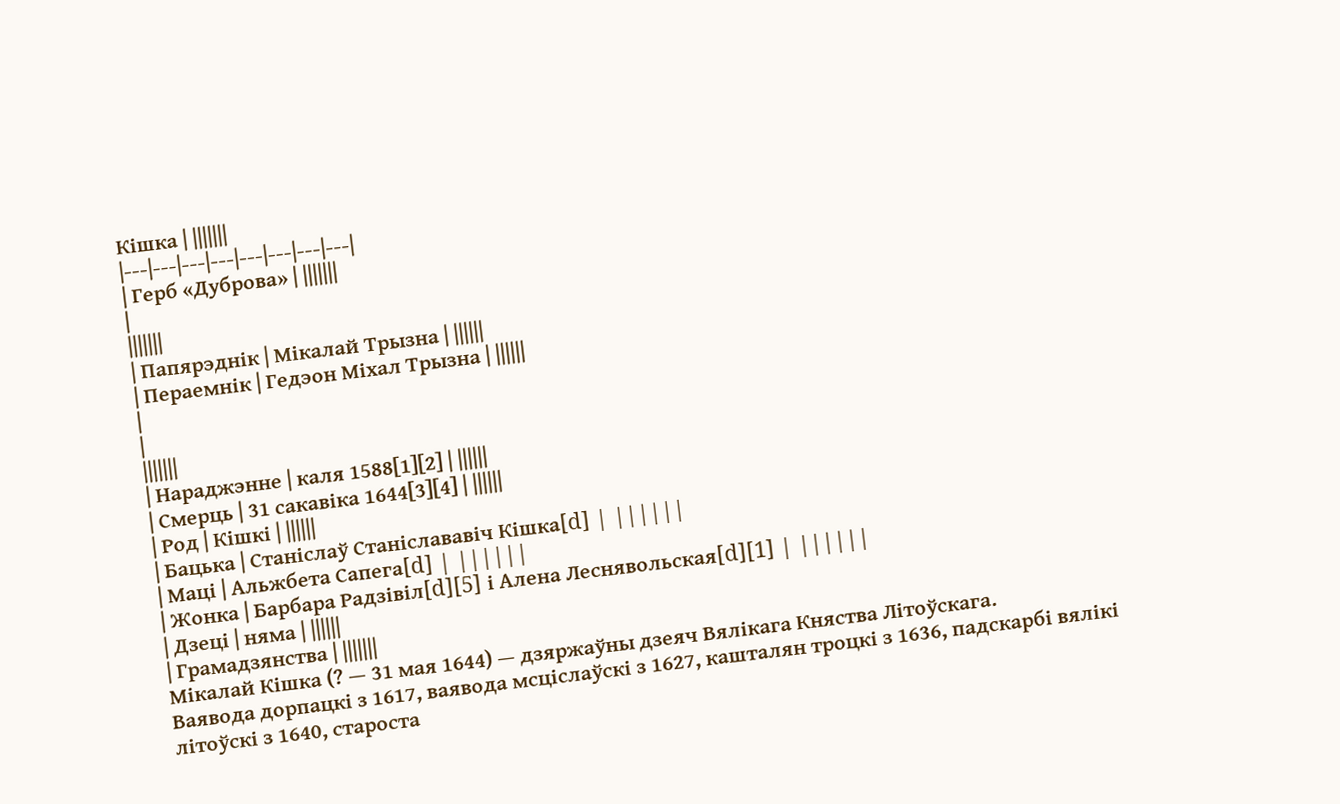Кішка | |||||||
|---|---|---|---|---|---|---|---|
| Герб «Дуброва» | |||||||
|
|||||||
| Папярэднік | Мікалай Трызна | ||||||
| Пераемнік | Гедэон Міхал Трызна | ||||||
|
|
|||||||
| Нараджэнне | каля 1588[1][2] | ||||||
| Смерць | 31 сакавіка 1644[3][4] | ||||||
| Род | Кішкі | ||||||
| Бацька | Станіслаў Станіслававіч Кішка[d] | ||||||
| Маці | Альжбета Сапега[d] | ||||||
| Жонка | Барбара Радзівіл[d][5] і Алена Леснявольская[d][1] | ||||||
| Дзеці | няма | ||||||
| Грамадзянства | |||||||
Мікалай Кішка (? — 31 мая 1644) — дзяржаўны дзеяч Вялікага Княства Літоўскага.
Ваявода дорпацкі з 1617, ваявода мсціслаўскі з 1627, кашталян троцкі з 1636, падскарбі вялікі літоўскі з 1640, староста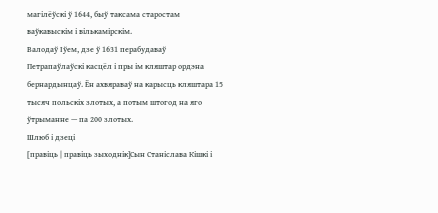магілёўскі ў 1644, быў таксама старостам ваўкавыскім і вількамірскім.
Валодаў Іўем, дзе ў 1631 перабудаваў Петрапаўлаўскі касцёл і пры ім кляштар ордэна бернардынцаў. Ён ахвяраваў на карысць кляштара 15 тысяч польскіх злотых, а потым штогод на яго ўтрыманне — па 200 злотых.
Шлюб і дзеці
[правіць | правіць зыходнік]Сын Станіслава Кішкі і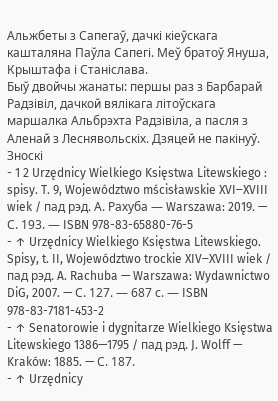Альжбеты з Сапегаў, дачкі кіеўскага кашталяна Паўла Сапегі. Меў братоў Януша, Крыштафа і Станіслава.
Быў двойчы жанаты: першы раз з Барбарай Радзівіл, дачкой вялікага літоўскага маршалка Альбрэхта Радзівіла, а пасля з Аленай з Леснявольскіх. Дзяцей не пакінуў.
Зноскі
- 1 2 Urzędnicy Wielkiego Księstwa Litewskiego : spisy. T. 9, Województwo mścisławskie XVI‒XVIII wiek / пад рэд. А. Рахуба — Warszawa: 2019. — С. 193. — ISBN 978-83-65880-76-5
- ↑ Urzędnicy Wielkiego Księstwa Litewskiego. Spisy, t. II, Województwo trockie XIV‒XVIII wiek / пад рэд. A. Rachuba — Warszawa: Wydawnictwo DiG, 2007. — С. 127. — 687 с. — ISBN 978-83-7181-453-2
- ↑ Senatorowie i dygnitarze Wielkiego Księstwa Litewskiego 1386—1795 / пад рэд. J. Wolff — Kraków: 1885. — С. 187.
- ↑ Urzędnicy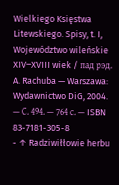Wielkiego Księstwa Litewskiego. Spisy, t. I, Województwo wileńskie XIV‒XVIII wiek / пад рэд. A. Rachuba — Warszawa: Wydawnictwo DiG, 2004. — С. 494. — 764 с. — ISBN 83-7181-305-8
- ↑ Radziwiłłowie herbu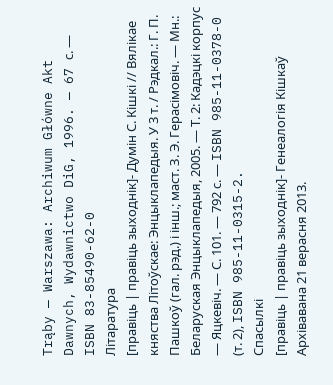Trąby — Warszawa: Archiwum Główne Akt Dawnych, Wydawnictwo DiG, 1996. — 67 с. — ISBN 83-85490-62-0
Літаратура
[правіць | правіць зыходнік]- Думін С. Кішкі // Вялікае княства Літоўскае: Энцыклапедыя. У 3 т. / Рэдкал.: Г. П. Пашкоў (гал. рэд.) і інш.; маст. З. Э. Герасімовіч. — Мн.: Беларуская Энцыклапедыя, 2005. — Т. 2: Кадэцкі корпус — Яцкевіч. — С. 101. — 792 с. — ISBN 985-11-0378-0 (т. 2), ISBN 985-11-0315-2.
Спасылкі
[правіць | правіць зыходнік]- Генеалогія Кішкаў Архівавана 21 верасня 2013.